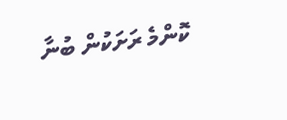ކޮންމެ ރަށަކުން ބުނާ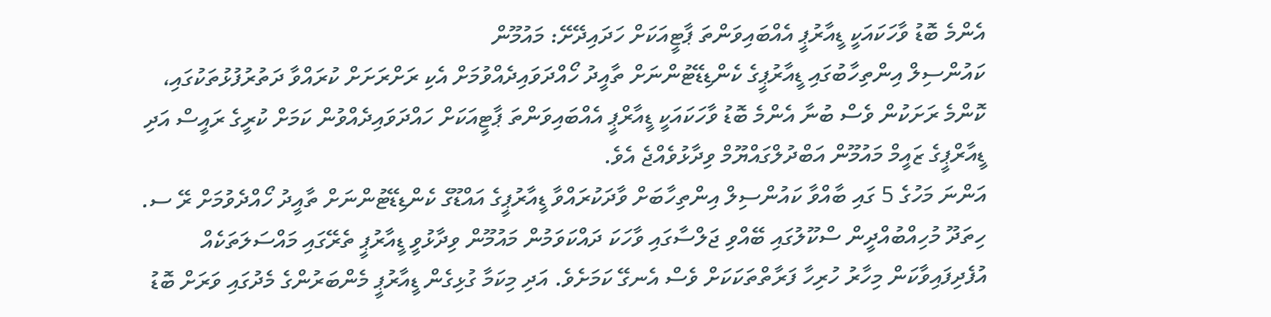އެންމެ ބޮޑު ވާހަކައަކީ ޑީއާރުޕީ އެއްބައިވަންތަ ޕާޓީއަކަށް ހަދައިދޭށޭ: މައުމޫން
ކައުންސިލް އިންތިހާބުގައި ޑީއާރުޕީގެ ކެންޑިޑޭޓުންނަށް ތާއީދު ހޯއްދަވައިދެއްވުމަށް އެކި ރަށްރަށަށް ކުރައްވާ ދަތުރުފުޅުތަކުގައި، ކޮންމެ ރަށަކުން ވެސް ބުނާ އެންމެ ބޮޑު ވާހަކައަކީ ޑީއާރްޕީ އެއްބައިވަންތަ ޕާޓީއަކަށް ހައްދަވައިދެއްވުން ކަމަށް ކުރީގެ ރައީސް އަދި ޑީއާރްޕީގެ ޒައީމް މައުމޫން އަބްދުލްގައްޔޫމް ވިދާޅުވެއްޖެ އެވެ.
އަންނަ މަހުގެ 5 ގައި ބާއްވާ ކައުންސިލް އިންތިހާބަށް ވާދަކުރައްވާ ޑީއާރުޕީގެ އައްޑޫގެ ކެންޑިޑޭޓުންނަށް ތާއީދު ހޯއްދެވުމަށް ރޭ ސ. ހިތަދޫ މުހިއްބުއްދީން ސްކޫލުގައި ބޭއްވި ޖަލްސާގައި ވާހަކަ ދައްކަވަމުން މައުމޫން ވިދާޅުވީ ޑީއާރުޕީ ތެރޭގައި މައްސަލަތަކެއް އުފެދިފައިވާކަން މިހާރު ހުރިހާ ފަރާތްތަކަކަށް ވެސް އެނގޭ ކަމަށެވެ. އަދި މިކަމާ ގުޅިގެން ޑީއާރުޕީ މެންބަރުންގެ މެދުގައި ވަރަށް ބޮޑު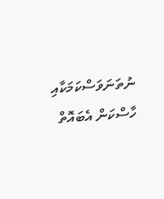ނުތަނަވަސްކަމަކާއި ހާސްކަން އެބައޮތް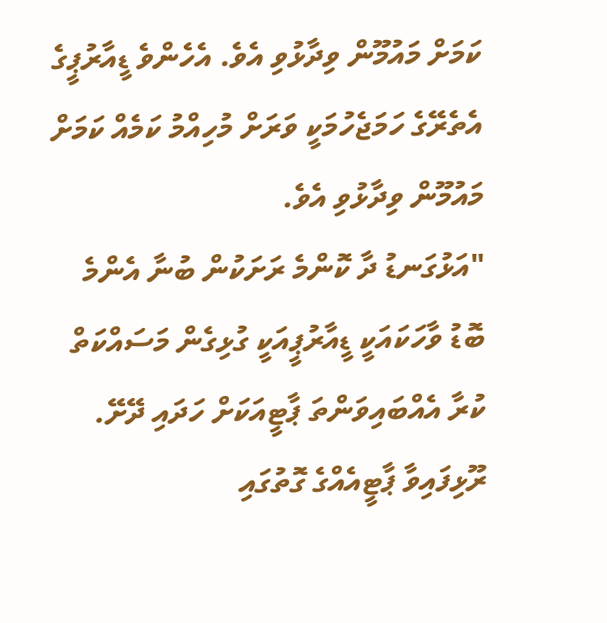ކަމަށް މައުމޫން ވިދާޅުވި އެވެ. އެހެންވެ ޑީއާރުޕީގެ އެތެރޭގެ ހަމަޖެހުމަކީ ވަރަށް މުހިއްމު ކަމެއް ކަމަށް މައުމޫން ވިދާޅުވި އެވެ.
"އަޅުގަނޑު ދާ ކޮންމެ ރަށަކުން ބުނާ އެންމެ ބޮޑު ވާހަކައަކީ ޑީއާރުޕީއަކީ ގުޅިގެން މަސައްކަތް ކުރާ އެއްބައިވަންތަ ޕާޓީއަކަށް ހަދައި ދޭށޭ. ރޫޅިފައިވާ ޕާޓީއެއްގެ ގޮތުގައި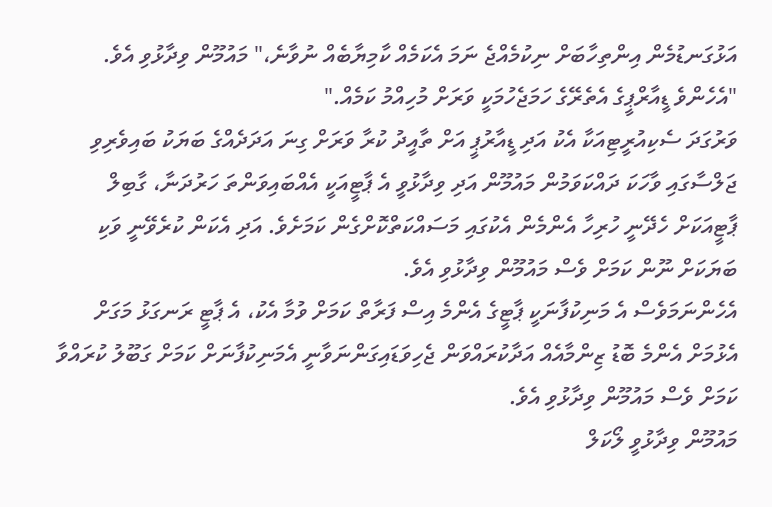އަޅުގަނޑުމެން އިންތިހާބަށް ނިކުމެއްޖެ ނަމަ އެކަމެއް ކާމިޔާބެއް ނުވާނެ،" މައުމޫން ވިދާޅުވި އެވެ. "އެހެންވެ ޑީއާރްޕީގެ އެތެރޭގެ ހަމަޖެހުމަކީ ވަރަށް މުހިއްމު ކަމެއް."
ވަރުގަދަ ސެކިއުރީޓިއަކާ އެކު އަދި ޑީއާރުޕީ އަށް ތާއީދު ކުރާ ވަރަށް ގިނަ އަދަދެއްގެ ބަޔަކު ބައިވެރިވި ޖަލްސާގައި ވާހަކަ ދައްކަވަމުން މައުމޫން އަދި ވިދާޅުވީ އެ ޕާޓީއަކީ އެއްބައިވަންތަ ހަރުދަނާ، ގާބިލް ޕާޓީއަކަށް ހެދޭނީ ހުރިހާ އެންމެން އެކުގައި މަސައްކަތްކޮށްގެން ކަމަށެވެ. އަދި އެކަން ކުރެވޭނީ ވަކި ބަޔަކަށް ނޫން ކަމަށް ވެސް މައުމޫން ވިދާޅުވި އެވެ.
އެހެންނަމަވެސް އެ މަނިކުފާނަކީ ޕާޓީގެ އެންމެ އިސް ފަރާތް ކަމަށް ވުމާ އެކު، އެ ޕާޓީ ރަނގަޅު މަގަށް އެޅުމަށް އެންމެ ބޮޑު ޒިންމާއެއް އަދާކުރައްވަން ޖެހިވަޑައިގަންނަވާނީ އެމަނިކުފާނަށް ކަމަށް ގަބޫލު ކުރައްވާ ކަމަށް ވެސް މައުމޫން ވިދާޅުވި އެވެ.
މައުމޫން ވިދާޅުވީ ލޯކަލް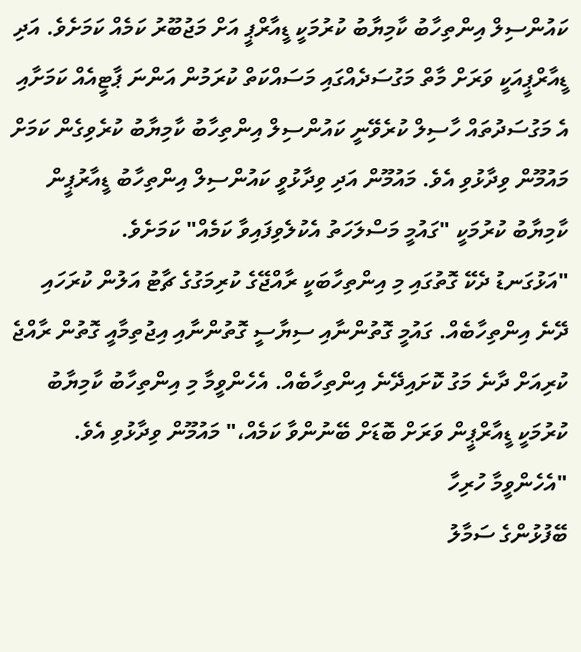ކައުންސިލް އިންތިހާބު ކާމިޔާބު ކުރުމަކީ ޑީއާރްޕީ އަށް މަޖުބޫރު ކަމެއް ކަމަށެވެ. އަދި ޑީއާރްޕީއަކީ ވަރަށް މާތް މަގުސަދެއްގައި މަސައްކަތް ކުރަމުން އަންނަ ޕާޓީއެއް ކަމަށާއި އެ މަގުސަދުތައް ހާސިލް ކުރެވޭނީ ކައުންސިލް އިންތިހާބު ކާމިޔާބު ކުރެވިގެން ކަމަށް މައުމޫން ވިދާޅުވި އެވެ. މައުމޫން އަދި ވިދާޅުވީ ކައުންސިލް އިންތިހާބު ޑީއާރުޕީން ކާމިޔާބު ކުރުމަކީ "ގައުމީ މަސްލަހަތު އެކުލެވިފައިވާ ކަމެއް" ކަމަށެވެ.
"އަޅުގަނޑު ދެކޭ ގޮތުގައި މި އިންތިހާބަކީ ރާއްޖޭގެ ކުރިމަގުގެ ޗާޓު އަލުން ކުރަހައި ދޭނެ އިންތިހާބެއް. ގައުމީ ގޮތުންނާއި ސިޔާސީ ގޮތުންނާއި އިޖުތިމާއީ ގޮތުން ރާއްޖެ ކުރިއަށް ދާނެ މަގު ކޮށައިދޭނެ އިންތިހާބެއް. އެހެންވީމާ މި އިންތިހާބު ކާމިޔާބު ކުރުމަކީ ޑީއާރްޕީން ވަރަށް ބޮޑަށް ބޭނުންވާ ކަމެއް،" މައުމޫން ވިދާޅުވި އެވެ. "އެހެންވީމާ ހުރިހާ
ބޭފުޅުންގެ ސަމާލު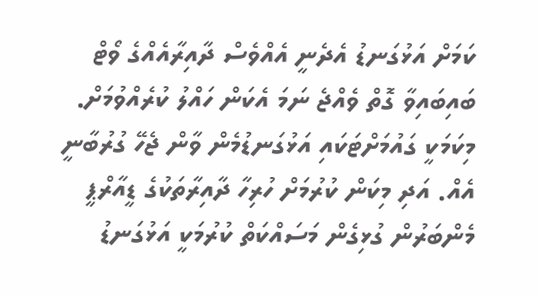ކަމަށް އަޅުގަނޑު އެދެނީ އެއްވެސް ދާއިރާއެއްގެ ވޯޓް ބައިބައިވާ ގޮތް ވެއްޖެ ނަމަ އެކަން ހައްލު ކުރެއްވުމަށް. މިކަމަކީ ގައުމަށްޓަކައި އަޅުގަނޑުމެން ވާން ޖެހޭ ގުރުބާނީ އެއް. އަދި މިކަން ކުރުމަށް ހުރިހާ ދާއިރާތަކުގެ ޑީއާރްޕީ މެންބަރުން ގުޅިގެން މަސައްކަތް ކުރުމަކީ އަޅުގަނޑު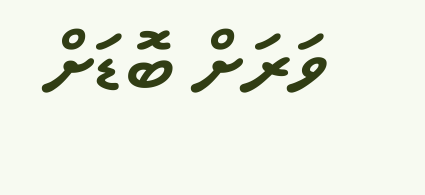ވަރަށް ބޮޑަށް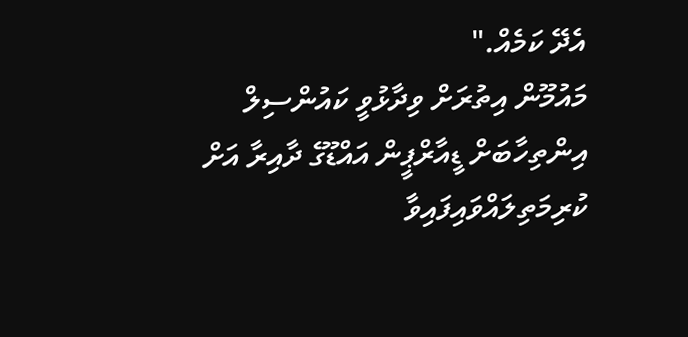އެދޭ ކަމެއް."
މައުމޫން އިތުރަށް ވިދާޅުވީ ކައުންސިލް އިންތިހާބަށް ޑީއާރްޕީން އައްޑޫގެ ދާއިރާ އަށް ކުރިމަތިލައްވައިފައިވާ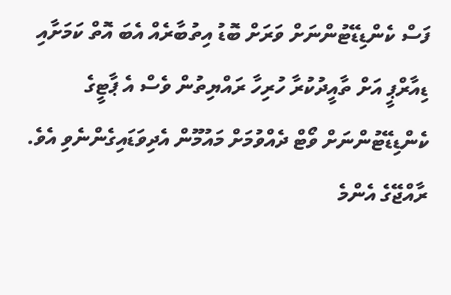ފަސް ކެންޑިޑޭޓުންނަށް ވަރަށް ބޮޑު އިތުބާރެއް އެބަ އޮތް ކަމަށާއި ޑިއާރްޕީ އަށް ތާއީދުކުރާ ހުރިހާ ރައްޔިތުން ވެސް އެ ޕާޓީގެ ކެންޑިޑޭޓުންނަށް ވޯޓް ދެއްވުމަށް މައުމޫން އެދިވަޑައިގެންނެވި އެވެ.
ރާއްޖޭގެ އެންމެ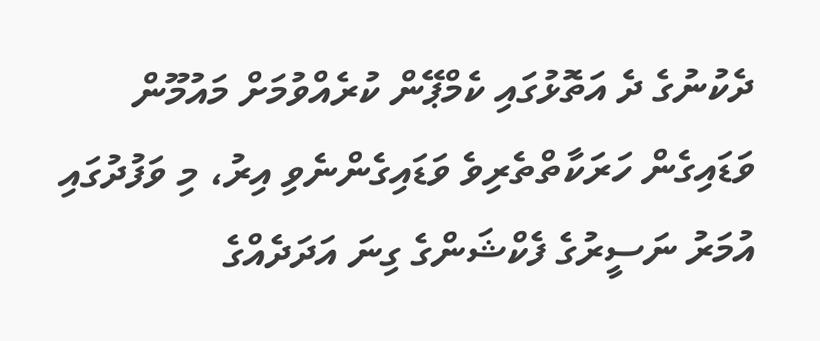ދެކުނުގެ ދެ އަތޮޅުގައި ކެމްޕޭން ކުރެއްވުމަށް މައުމޫން ވަޑައިގެން ހަރަކާތްތެރިވެ ވަޑައިގެންނެވި އިރު، މި ވަފުދުގައި އުމަރު ނަސީރުގެ ފެކްޝަންގެ ގިނަ އަދަދެއްގެ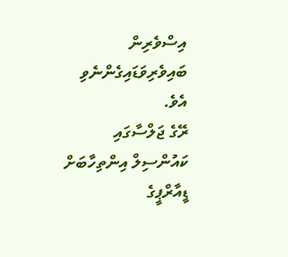އިސްވެރިން ބައިވެރިވަޑައިގެންނެވި އެވެ.
ރޭގެ ޖަލްސާގައި ކައުންސިލް އިންތިހާބަށް ޑީއާރްޕީގެ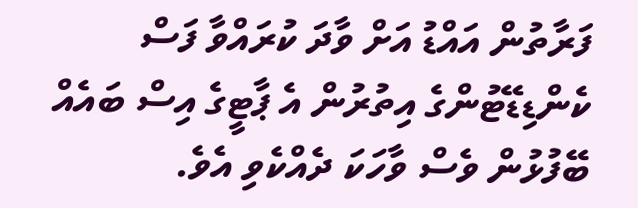ފަރާތުން އައްޑު އަށް ވާދަ ކުރައްވާ ފަސް ކެންޑިޑޭޓުންގެ އިތުރުން އެ ޕާޓީގެ އިސް ބައެއް ބޭފުޅުން ވެސް ވާހަކަ ދެއްކެވި އެވެ.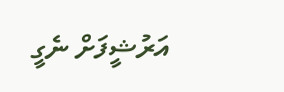އަރުޝީފަށް ނެގީ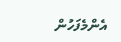އެންމެފަހުން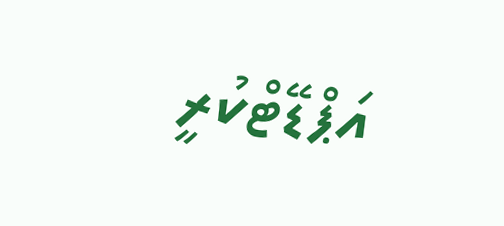އަޕްޑޭޓްކުރީ